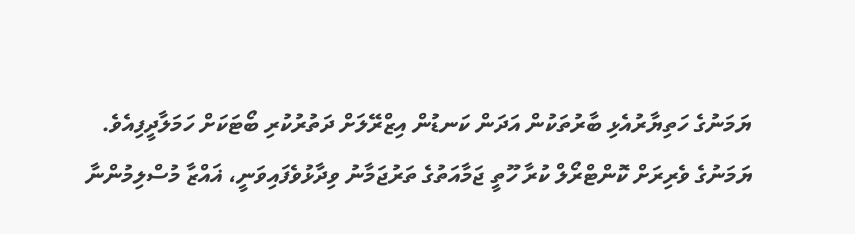ޔަމަނުގެ ހަތިޔާރުއެޅި ބާރުތަކުން އަދަން ކަނޑުން އިޒްރޭލަށް ދަތުރުކުރި ބޯޓަކަށް ހަމަލާދީފިއެވެ.
ޔަމަނުގެ ވެރިރަށް ކޮންޓްރޯލް ކުރާ ހޫތީ ޖަމާއަތުގެ ތަރުޖަމާނު ވިދާޅުވެފައިވަނީ، ޣައްޒާ މުސްލިމުންނާ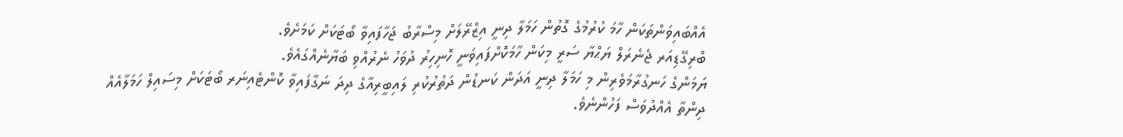އެއްބައިވަންތަކަން ހާމަ ކުރުމުގެ ގޮތުން ހަމަލާ ދިނީ އިޒްރޭލަށް މިސްރާބު ޖަހާފައިވާ ބޯޓަކަށް ކަމަށެވެ.
ބްރިގޭޑިއަރ ޖެނެރަލް ޔަޙްޔާ ސަރީ މިކަން ހާމަކޮށްފައިވަނީ ހޮނިހިރު ދުވަހު ނެރުއްވި ބަޔާނެއްގައެވެ.
ޔަމަންގެ ހަނގުރާމަވެރިން މި ހަމަލާ ދިނީ އަދަން ކަނޑުން ދަތުރުކުރި ލައިބީރިއާގެ ދިދަ ނަގާފައިވާ ކޮންޓެއިނަރ ބޯޓަކަށް މިސައިލް ހަމަލާއެއް ދިންތާ އެއްދުވަސް ފަހުންނެވެ.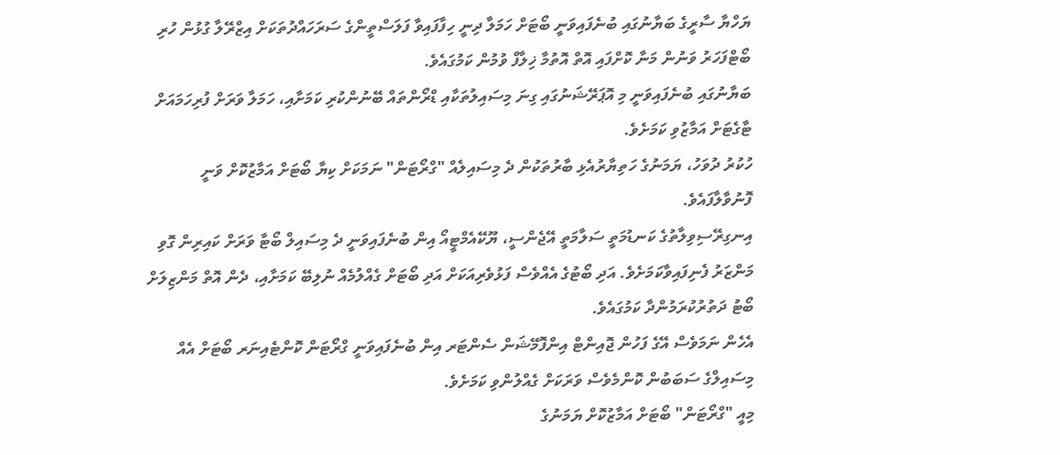ޔަހްޔާ ސާރީގެ ބަޔާނުގައި ބުނެފައިވަނީ ބޯޓަށް ހަމަލާ ދިނީ ހިފާފައިވާ ފަލަސްތީންގެ ސަރަހައްދުތަކަށް އިޒްރޭލާ ގުޅުން ހުރި ބޯޓްފަހަރު ވަނުން މަނާ ކޮށްފައި އޮތް އޮތުމާ ޚިލާފް ވުމުން ކަމުގައެވެ.
ބަޔާނުގައި ބުނެފައިވަނީ މި އޮޕަރޭޝަނުގައި ގިނަ މިސައިލުތަކާއި ޑްރޯންތައް ބޭނުންކުރި ކަމަށާއި، ހަމަލާ ވަރަށް ފުރިހަމައަށް ޓާގެޓަށް އަމާޒުވި ކަމަށެވެ.
ހުކުރު ދުވަހު، ޔަމަނުގެ ހަތިޔާރުއެޅި ބާރުތަކުން ދެ މިސައިލެއް "ގްރޯޓަން" ނަމަކަށް ކިޔާ ބޯޓަށް އަމާޒުކޮށް ވަނީ ފޮނުވާލާފައެވެ.
އިނގިރޭސިވިލާތުގެ ކަނޑުމަތީ ސަލާމަތީ އޭޖެންސީ، ޔޫކޭއެމްޓީއޯ އިން ބުނެފައިވަނީ ދެ މިސައިލް ބޯޓާ ވަރަށް ކައިރިން ގޮވި މަންޒަރު ފެނިފައިވާކަމަށެވެ. އަދި ބޯޓުގެ އެއްވެސް ފަޅުވެރިއަކަށް އަދި ބޯޓަށް ގެއްލުމެއް ނުލިބޭ ކަމަށާއި، ދެން އޮތް މަންޒިލަށް ބޯޓު ދަތުރުކުރަމުންދާ ކަމުގައެވެ.
އެހެން ނަމަވެސް އޭގެ ފަހުން ޖޮއިންޓް އިންފޮމޭޝަން ސެންޓަރ އިން ބުނެފައިވަނީ ގްރޯޓަން ކޮންޓެއިނަރ ބޯޓަށް އެއް މިސައިލްގެ ސަބަބުން ކޮންމެވެސް ވަރަކަށް ގެއްލުންވި ކަމަށެވެ.
މިއީ "ގްރޯޓަން" ބޯޓަށް އަމާޒުކޮށް ޔަމަނުގެ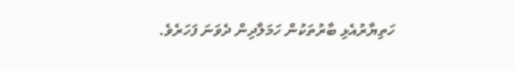ހަތިޔާރުއެޅި ބާރުތަކުން ހަމަލާދިން ދެވަނަ ފަހަރެވެ.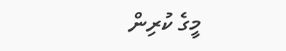މީގެ ކުރިން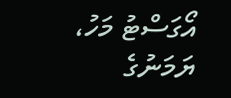އޯގަސްޓު މަހު، ޔަމަނުގެ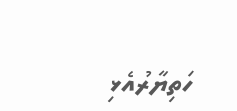ހަތިޔާރުއެޅި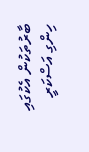ބާރުތަކުން އެކުގައި ހިންގި އަސްކަރީ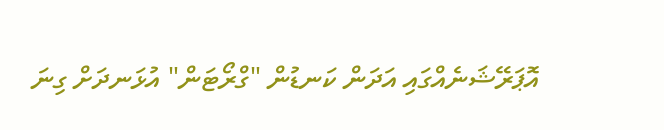އޮޕަރޭޝަނެއްގައި އަދަން ކަނޑުން "ގްރޯޓަން" އުޅަނދަށް ގިނަ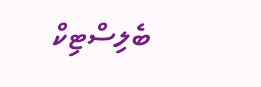ބެލިސްޓިކް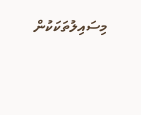މިސައިލުތަކަކުން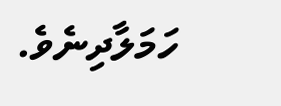ހަމަލާދިނެވެ.